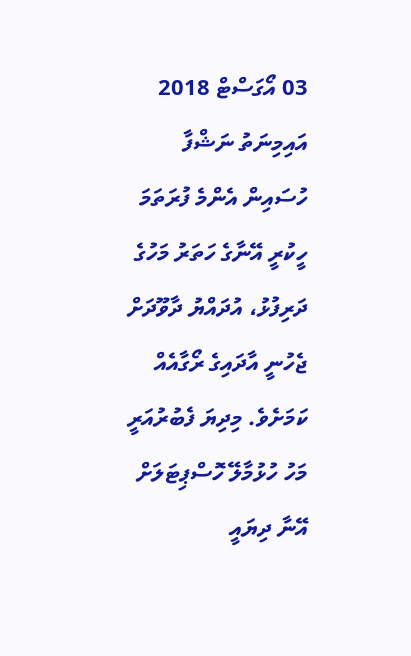03 އޯގަސްޓް 2018
އައިމިނަތު ނަޝްފާ ހުސައިން އެންމެ ފުރަތަމަ ހީކުރީ އޭނާގެ ހަތަރު މަހުގެ ދަރިފުޅު، އުދައްޔު ދާވޫދަށް ޖެހުނީ އާދައިގެ ރޯގާއެއް ކަމަށެވެ. މިދިޔަ ފެބުރުއަރީ މަހު ހުޅުމާލޭ ހޮސްޕިޓަލަށް އޭނާ ދިޔައީ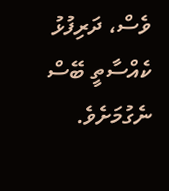ވެސް، ދަރިފުޅު ކެއްސާތީ ބޭސް ނެގުމަށެވެ.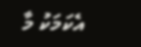އެކަމަކު މާ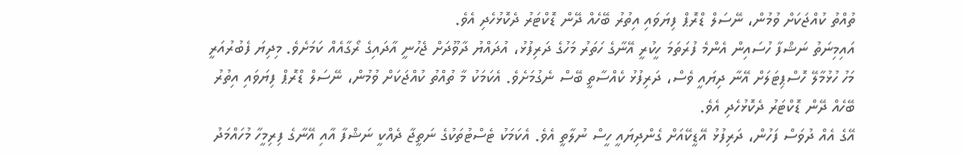ތުއްތު ކުއްޖަކަށް ވުމުން، ނޭސަލް ޑްރޮޕް ފިޔަވައި އިތުރު ބޭހެއް ދޭން ޑޮކްޓަރު ދެކޮޅުހެދި އެވެ.
އައިމިނަތު ނަޝްފާ ހުސައިން އެންމެ ފުރަތަމަ ހީކުރީ އޭނާގެ ހަތަރު މަހުގެ ދަރިފުޅު، އުދައްޔު ދާވޫދަށް ޖެހުނީ އާދައިގެ ރޯގާއެއް ކަމަށެވެ. މިދިޔަ ފެބުރުއަރީ މަހު ހުޅުމާލޭ ހޮސްޕިޓަލަށް އޭނާ ދިޔައީ ވެސް، ދަރިފުޅު ކެއްސާތީ ބޭސް ނެގުމަށެވެ. އެކަމަކު މާ ތުއްތު ކުއްޖަކަށް ވުމުން، ނޭސަލް ޑްރޮޕް ފިޔަވައި އިތުރު ބޭހެއް ދޭން ޑޮކްޓަރު ދެކޮޅުހެދި އެވެ.
އޭގެ އެއް ދުވަސް ފަހުން، ދަރިފުޅު އޭޑީކޭއަށް ގެންދިޔައީ ހީސް ނުލާތީ އެވެ. އެކަމަކު ޓެސްޓުތަކުގެ ނަތީޖާ ދެއްކީ ނަޝްފާ އާއި އޭނާގެ ފިރިމީހާ މުހައްމަދު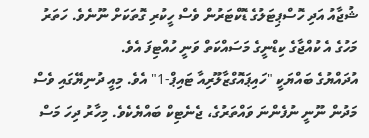ޝުޖާއު އަދި ހޮސްޕިޓަލުގެ ޑޮކްޓަރުން ވެސް ހީކުރި ގޮތަކަށް ނޫނެވެ. ހަތަރު މަހުގެ އެ ކުއްޖާގެ ކިޑްނީގެ މަސައްކަތް ވަނީ ހުއްޓިފަ އެވެ.
އުދައްޔުގެ ބައްޔަކީ "ހައިޕައޮގްޒާލޫރިއާ ޓައިޕް-1" އެވެ. މިއީ ދުނިޔޭގައި ވެސް މަދުން ނޫނީ ނުފެންނަ ވައްތަރުގެ، ޖެނެޓިކް ބައްޔެކެވެ. މިހާރު ދިހަ މަސް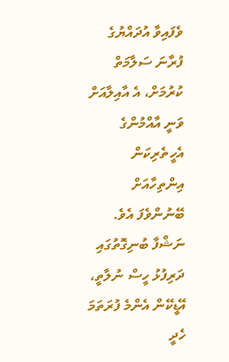ވެފައިވާ އުދައްޔުގެ ފުރާނަ ސަލާމަތް ކުރުމަށް، އެ އާއިލާއަށް ވަނީ އާއްމުންގެ އެހީތެރިކަން އިންތިހާއަށް ބޭނުންވެފަ އެވެ.
ނަޝްފާ ބުނިގޮތުގައި ދަރިފުޅު ހީސް ނުލާތީ، އޭޑީކޭން އެންމެ ފުރަތަމަ ހެދީ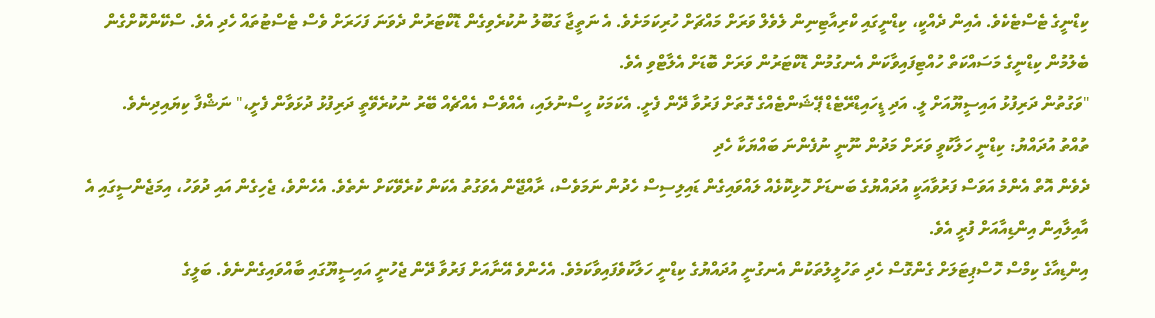ކިޑްނީގެ ޓެސްޓެކެވެ. އެއިން ދެއްކީ، ކިޑްނީގައި ކްރިއާޓިނިން ލެވެލް ވަރަށް މައްޗަށް ހުރިކަމަށެވެ. އެ ނަތީޖާ ގަބޫލު ނުކުރެވިގެން ޑޮކްޓަރުން ދެވަނަ ފަހަރަށް ވެސް ޓެސްޓުތައް ހެދި އެވެ. ސްކޭންކޮށްގެން ބެލުމުން ކިޑްނީގެ މަސައްކަތް ހުއްޓިފައިވާކަން އެނގުމުން ޑޮކްޓަރުން ވަރަށް ބޮޑަށް އެލާޓްވި އެވެ.
"ވަގުތުން ދަރިފުޅު އައިސީޔޫއަށް ލީ. އަދި ޑީހައިޑްރޭޓެޑް ޕޭޝަންޓެއްގެ ގޮތަށް ފަރުވާ ދޭން ފެށީ. އެކަމަކު ހީސްނުލައި، އެއްވެސް އެއްޗެއް ބޭރު ނުކުރެވޭތީ ދަރިފުޅު ދުޅަވާން ފެށީ،" ނަޝްފާ ކިޔައިދިނެވެ.
ތުއްތު އުދައްޔު: ކިޑްނީ ހަލާކުވީ ވަރަށް މަދުން ނޫނީ ނުފެންނަ ބައްޔަކާ ހެދި
ދެވެން އޮތް އެންމެ އަވަސް ފަރުވާއަކީ އުދައްޔުގެ ބަނޑަށް ހޮޅިކޮޅެއް ލައްވައިގެން ޑައިލިސިސް ހެދުން ނަމަވެސް، ރާއްޖޭން އެވަގުތު އެކަން ކުރެވޭކަށް ނެތެވެ. އެހެންވެ، ޖެހިގެން އައި ދުވަހު، އިމަޖެންސީގައި އެ އާއިލާއިން އިންޑިއާއަށް ފުރީ އެވެ.
އިންޑިއާގެ ކިމްސް ހޮސްޕިޓަލަށް ގެންގޮސް ހެދި ތަހުލީލުތަކުން އެނގުނީ އުދައްޔުގެ ކިޑްނީ ހަލާކުވެފައިވާކަމެވެ. އެހެންވެ އޭނާއަށް ފަރުވާ ދޭން ޖެހުނީ އައިސީޔޫގައި ބާއްވައިގެންނެވެ. ބަލީގެ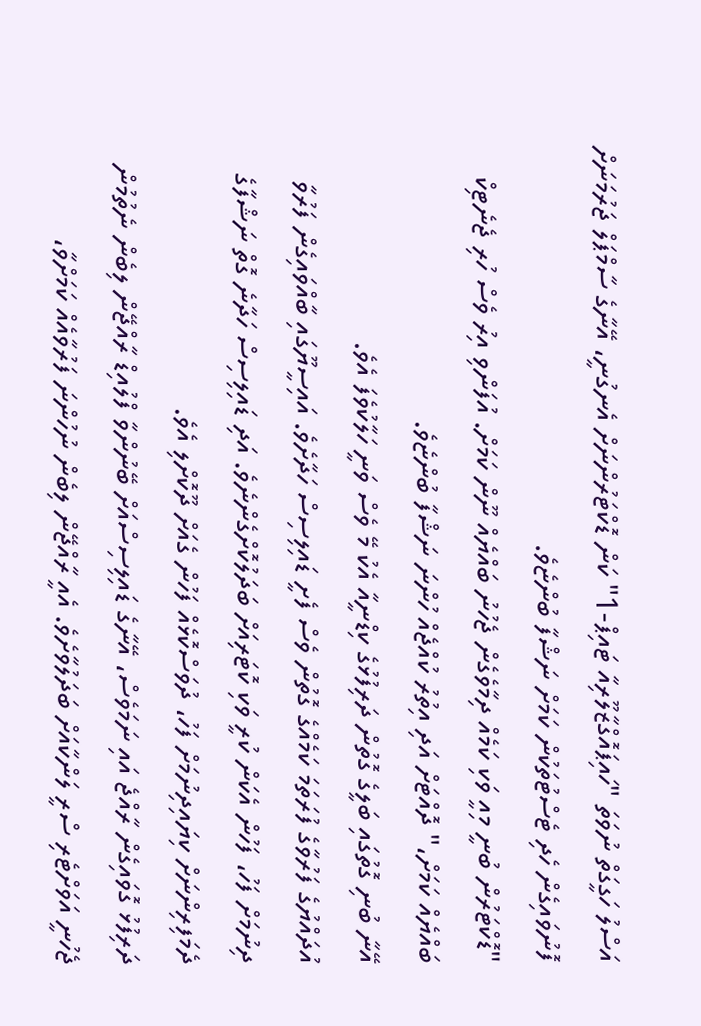އަސްލު ހަގީގަތް ނުވަތަ "ހައިޕައޮގްޒާލޫރިއާ ޓައިޕް-1" ކަން ޑޮކްޓަރުންނަށް އެނގުނީ، އޭނާގެ ސާމްޕަލް ޖަރުމަނަށް ފޮނުވައިގެން ހެދި ޓެސްޓުތަކުން ކަމަށް ނަޝްފާ ބުންޏެވެ.
"ޑޮކްޓަރުން ބުނީ މިއީ ވަކި ކަމެއް ދިމާވެގެން ޖެހުނު ބައްޔެއް ނޫން ކަމަށް. އުފަންވި އިރު ވެސް ހުރި ޖެނެޓިކް ބައްޔެއް ކަމަށް،" ދޮއްޓަށް އަދި އިތުރު ކުއްޖެއް ހުންނަ ނަޝްފާ ބުންޏެވެ.
އޭނާ ބުނި ގޮތުގައި ބަލީގެ ގޮތުން ދަރިފުޅުގެ ކިޑްނީއާ އެކު މޭ ވެސް ވަނީ ހަލާކުވެފަ އެވެ.
އުދައްޔުގެ ފަރުވާގެ ފުރަތަމަ ކަމެއްގެ ގޮތުން ވެސް ފެށީ ޑައިލިސިސް ހަދާށެވެ. އައިސީޔޫގައި ބާއްވައިގެން ފަރުވާ ދިނުމަށް ފަހު، ފަހުން އެކަން ކުރީ ވަކި ކޮޓަރިއަށް ބަދަލުކޮށްގެންނެވެ. އަދި ޑައިލިސިސް ހަދާނެ ގޮތް ނަޝްފާގެ ދެމަފިރިންނަށް ކިޔައިދިނުމަށް ފަހު، ދުވަސްކޮޅެއް ފަހުން ގެއަށް ދޫކޮށްލި އެވެ.
ދަރިފުޅު ގޮވައިގެން ރާއްޖެ އައި ނަމަވެސް، އޭނާގެ ޑައިލިސިސްއަށް ބޭނުންވާ ފްލުއިޑް ރާއްޖޭން ލިބެން ނެތުމުން ޖެހުނީ އަވަށްޓެރި ސްރީ ލަންކާއަށް ބަދަލުވާށެވެ. އެއީ ރާއްޖޭން ލިބެން ނުހުންނަ ފަރުވާއެއް ކަމަށްވާ،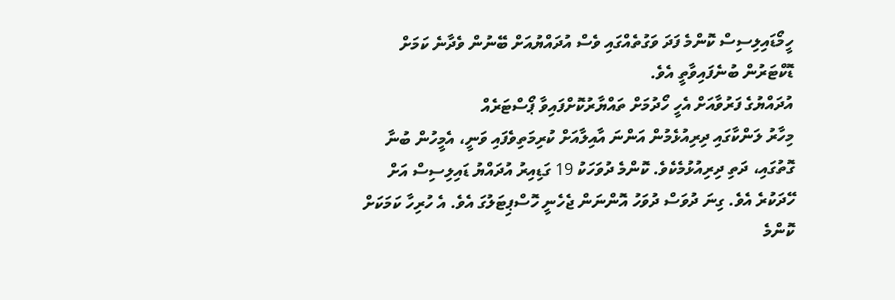ހީމޯޑައިލިސިސް ކޮންމެ ފަދަ ވަގުތެއްގައި ވެސް އުދައްޔުއަށް ބޭނުން ވެދާނެ ކަމަށް ޑޮކްޓަރުން ބުނެފައިވާތީ އެވެ.
އުދައްޔުގެ ފަރުވާއަށް އެހީ ހޯދުމަށް ތައްޔާރުކޮށްފައިވާ ޕޯސްޓަރެއް
މިހާރު ލަންކާގައި ދިރިއުޅެމުން އަންނަ އާއިލާއަށް ކުރިމަތިވެފައި ވަނީ، އެމީހުން ބުނާ ގޮތުގައި، ދަތި ދިރިއުޅުމެކެވެ. ކޮންމެ ދުވަހަކު 19 ގަޑިއިރު އުދައްޔު ޑައިލިސިސް އަށް ހޭދަކުރެ އެވެ. ގިނަ ދުވަސް ދުވަހު އޮންނަން ޖެހެނީ ހޮސްޕިޓަލުގަ އެވެ. އެ ހުރިހާ ކަމަކަށް ކޮންމެ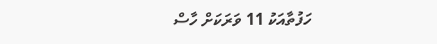ހަފުތާއަކު 11 ވަރަކަށް ހާސް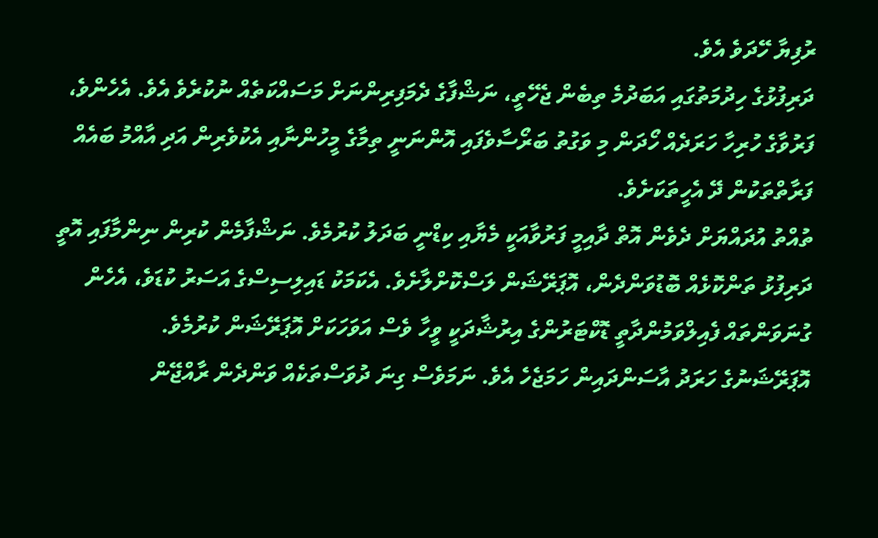ރުފިޔާ ހޭދަވެ އެވެ.
ދަރިފުޅުގެ ހިދުމަތުގައި އަބަދުމެ ތިބެން ޖެހޭތީ، ނަޝްފާގެ ދެމަފިރިންނަށް މަސައްކަތެއް ނުކުރެވެ އެވެ. އެހެންވެ، ފަރުވާގެ ހުރިހާ ހަރަދެއް ހޯދަން މި ވަގުތު ބަރޯސާވެފައި އޮންނަނީ ތިމާގެ މީހުންނާއި އެކުވެރިން އަދި އާއްމު ބައެއް ފަރާތްތަކުން ދޭ އެހީތަކަށެވެ.
ތުއްތު އުދައްޔަށް ދެވެން އޮތް ދާއިމީ ފަރުވާއަކީ މެޔާއި ކިޑްނީ ބަދަލު ކުރުމެވެ. ނަޝްފާމެން ކުރިން ނިންމާފައި އޮތީ ދަރިފުޅު ތަންކޮޅެއް ބޮޑުވަންދެން، އޮޕަރޭޝަން ލަސްކޮށްލާށެވެ. އެކަމަކު ޑައިލިސިސްގެ އަސަރު ކުޑަވެ، އެހެން ގުނަވަންތައް ފެއިލްވަމުންދާތީ ޑޮކްޓަރުންގެ އިރުޝާދަކީ ވީހާ ވެސް އަވަހަކަށް އޮޕަރޭޝަން ކުރުމެވެ.
އޮޕަރޭޝަނުގެ ހަރަދު އާސަންދައިން ހަމަޖެހެ އެވެ. ނަމަވެސް ގިނަ ދުވަސްތަކެއް ވަންދެން ރާއްޖޭން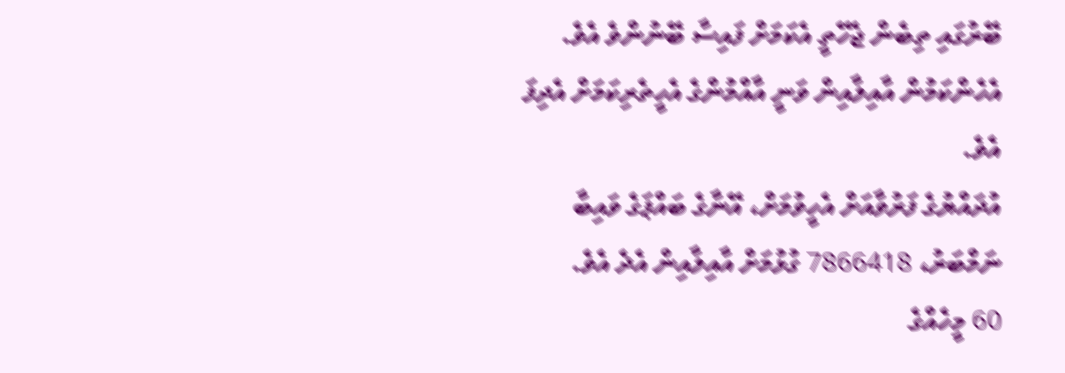ބޭރުގައި ތިބެން ޖެހޭތީ އެކަމަށް ފައިސާ ބޭނުންވެ އެވެ. އެހެންކަމުން އާއިލާއިން ވަނީ އާއްމުންގެ އެހީތެރިކަމަށް އެދިފަ އެވެ.
އުދައްޔުގެ ފަރުވާއަށް އެހީވުމަށް، އޭނާގެ ބައްޕަގެ ވައިބާ ނަމްބަރު، 7866418 ގުޅުމަށް އާއިލާއިން އެދެ އެވެ.
60 މީހެއްގެ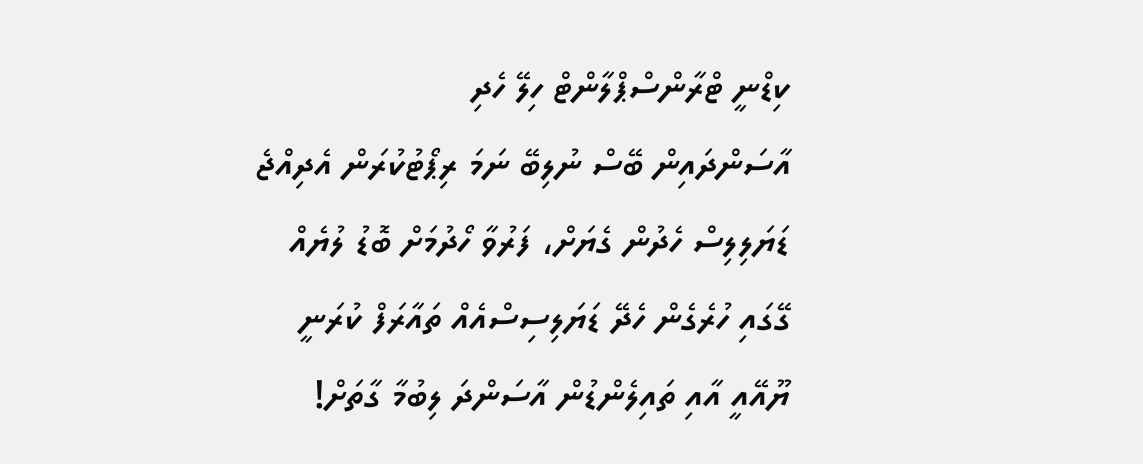ކިޑްނީ ޓްރާންސްޕްލާންޓް ހިލޭ ހެދި
އާސަންދައިން ބޭސް ނުލިބޭ ނަމަ ރިޕޯޓުކުރަން އެދިއްޖެ
ޑަޔަލިލިސް ހެދުން ގެޔަށް، ފަރުވާ ހޯދުމަށް ބޮޑު ލުޔެއް
ގޭގައި ހުރެގެން ހެދޭ ޑަޔަލިސިސްއެއް ތައާރަފް ކުރަނީ
ޔޫއޭއީ އާއި ތައިލެންޑުން އާސަންދަ ލިބުމާ ގާތަށް!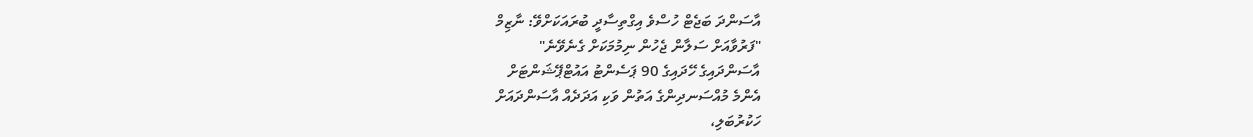އާސަންދަ ބަޖެޓް ހުސްވެ އިގްތިސާދީ ބުރައަކަށްވޭ: ނާޒިމް
"ފަރުވާއަށް ސަލާން ޖެހުން ނިމުމަކަށް ގެނެވޭނެ"
އާސަންދައިގެ ހޭދައިގެ 90 ޕަސެންޓު އައުޓްޕޭޝަންޓަށް
އެންމެ މުއްސަނދިންގެ އަތުން ވަކި އަދަދެއް އާސަންދައަށް
ހަކުރުބަލި،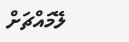ލޭމައްޗަށް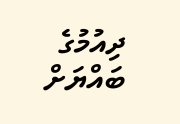ދިއުމުގެ ބައްޔަށް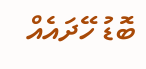ބޮޑު ހޭދައެއް